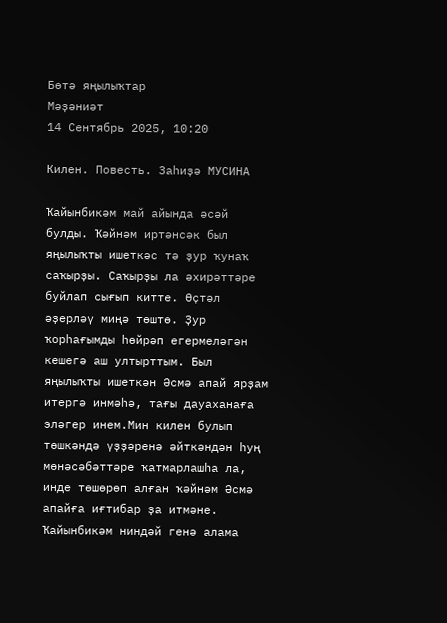Бөтә яңылыҡтар
Мәҙәниәт
14 Сентябрь 2025, 10:20

Килен. Повесть. Заһиҙә МУСИНА

Ҡайынбикәм май айында әсәй булды. Ҡәйнәм иртәнсәк был яңылыҡты ишеткәс тә ҙур ҡунаҡ саҡырҙы. Саҡырҙы ла әхирәттәре буйлап сығып китте. Өҫтәл әҙерләү миңә төштө. Ҙур ҡорһағымды һөйрәп егермеләгән кешегә аш ултырттым. Был яңылыҡты ишеткән Әсмә апай ярҙам итергә инмәһә, тағы дауаханаға эләгер инем.Мин килен булып төшкәндә үҙҙәренә әйткәндән һуң мөнәсәбәттәре ҡатмарлашһа ла, инде төшөрөп алған ҡәйнәм Әсмә апайға иғтибар ҙа итмәне. Ҡайынбикәм ниндәй генә алама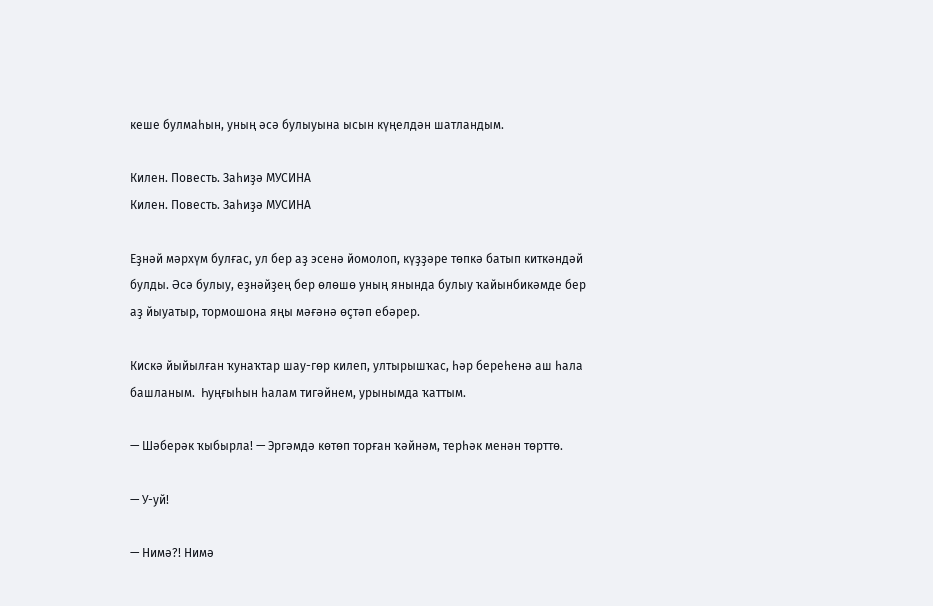кеше булмаһын, уның әсә булыуына ысын күңелдән шатландым.

Килен. Повесть. Заһиҙә МУСИНА
Килен. Повесть. Заһиҙә МУСИНА

Еҙнәй мәрхүм булғас, ул бер аҙ эсенә йомолоп, күҙҙәре төпкә батып киткәндәй булды. Әсә булыу, еҙнәйҙең бер өлөшө уның янында булыу ҡайынбикәмде бер аҙ йыуатыр, тормошона яңы мәғәнә өҫтәп ебәрер.

Кискә йыйылған ҡунаҡтар шау-гөр килеп, ултырышҡас, һәр береһенә аш һала башланым.  Һуңғыһын һалам тигәйнем, урынымда ҡаттым.

— Шәберәк ҡыбырла! — Эргәмдә көтөп торған ҡәйнәм, терһәк менән төрттө.

— У-уй!

— Нимә?! Нимә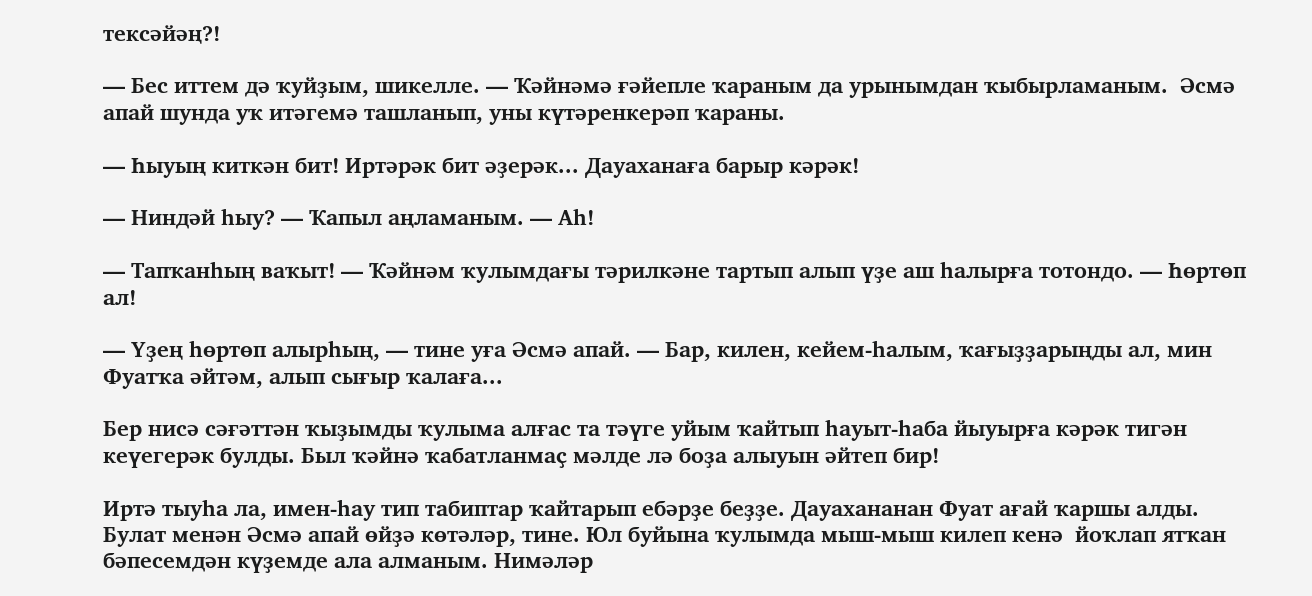тексәйәң?!

— Бес иттем дә ҡуйҙым, шикелле. — Ҡәйнәмә ғәйепле ҡараным да урынымдан ҡыбырламаным.  Әсмә апай шунда уҡ итәгемә ташланып, уны күтәренкерәп ҡараны.

— Һыуың киткән бит! Иртәрәк бит әҙерәк... Дауаханаға барыр кәрәк!

— Ниндәй һыу? — Ҡапыл аңламаным. — Аһ!

— Тапҡанһың ваҡыт! — Ҡәйнәм ҡулымдағы тәрилкәне тартып алып үҙе аш һалырға тотондо. — Һөртөп ал!

— Үҙең һөртөп алырһың, — тине уға Әсмә апай. — Бар, килен, кейем-һалым, ҡағыҙҙарыңды ал, мин Фуатҡа әйтәм, алып сығыр ҡалаға...

Бер нисә сәғәттән ҡыҙымды ҡулыма алғас та тәүге уйым ҡайтып һауыт-һаба йыуырға кәрәк тигән кеүегерәк булды. Был ҡәйнә ҡабатланмаҫ мәлде лә боҙа алыуын әйтеп бир!

Иртә тыуһа ла, имен-һау тип табиптар ҡайтарып ебәрҙе беҙҙе. Дауахананан Фуат ағай ҡаршы алды. Булат менән Әсмә апай өйҙә көтәләр, тине. Юл буйына ҡулымда мыш-мыш килеп кенә  йоҡлап ятҡан бәпесемдән күҙемде ала алманым. Нимәләр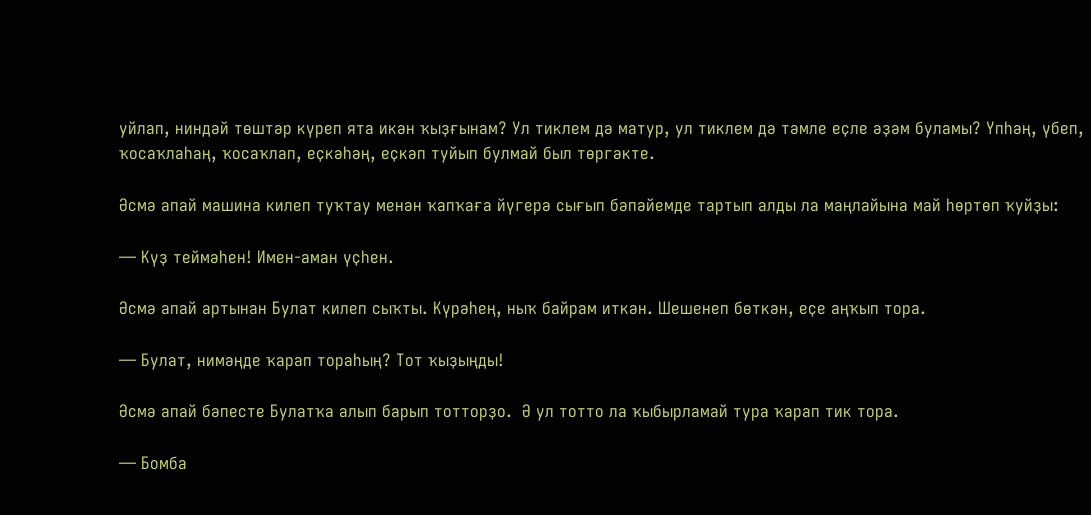уйлап, ниндәй төштәр күреп ята икән ҡыҙғынам? Ул тиклем дә матур, ул тиклем дә тәмле еҫле әҙәм буламы? Үпһәң, үбеп, ҡосаҡлаһаң, ҡосаҡлап, еҫкәһәң, еҫкәп туйып булмай был төргәкте.

Әсмә апай машина килеп туҡтау менән ҡапҡаға йүгерә сығып бәпәйемде тартып алды ла маңлайына май һөртөп ҡуйҙы:

— Күҙ теймәһен! Имен-аман үҫһен.

Әсмә апай артынан Булат килеп сыҡты. Күрәһең, ныҡ байрам иткән. Шешенеп бөткән, еҫе аңҡып тора.

— Булат, нимәңде ҡарап тораһың? Тот ҡыҙыңды!

Әсмә апай бәпесте Булатҡа алып барып тотторҙо.  Ә ул тотто ла ҡыбырламай тура ҡарап тик тора.

— Бомба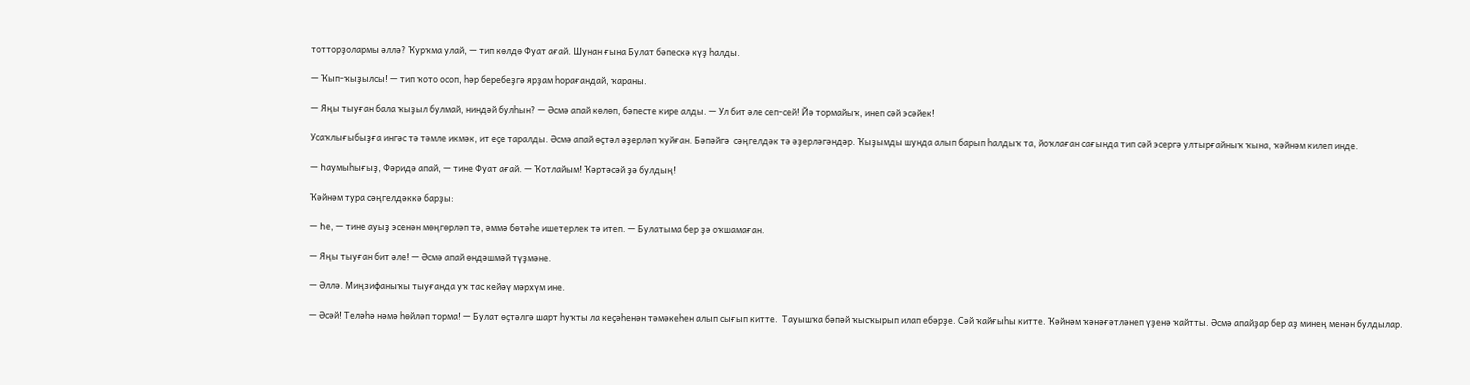тотторҙолармы әллә? Ҡурҡма улай, — тип көлдө Фуат ағай. Шунан ғына Булат бәпескә күҙ һалды.

— Ҡып-ҡыҙылсы! — тип ҡото осоп, һәр беребеҙгә ярҙам һорағандай, ҡараны.

— Яңы тыуған бала ҡыҙыл булмай, ниндәй булһын? — Әсмә апай көлөп, бәпесте кире алды. — Ул бит әле сеп-сей! Йә тормайыҡ, инеп сәй эсәйек!

Усаҡлығыбыҙға ингәс тә тәмле икмәк, ит еҫе таралды. Әсмә апай өҫтәл әҙерләп ҡуйған. Бәпәйгә  сәңгелдәк тә әҙерләгәндәр. Ҡыҙымды шунда алып барып һалдыҡ та, йоҡлаған сағында тип сәй эсергә ултырғайныҡ ҡына, ҡәйнәм килеп инде.

— Һаумыһығыҙ, Фәридә апай, — тине Фуат ағай. — Ҡотлайым! Ҡәртәсәй ҙә булдың!

Ҡәйнәм тура сәңгелдәккә барҙы:

— Һе, — тине ауыҙ эсенән мөңгөрләп тә, әммә бөтәһе ишетерлек тә итеп. — Булатыма бер ҙә оҡшамаған.

— Яңы тыуған бит әле! — Әсмә апай өндәшмәй түҙмәне.

— Әллә. Миңзифаныҡы тыуғанда уҡ тас кейәү мәрхүм ине.

— Әсәй! Теләһә нәмә һөйләп торма! — Булат өҫтәлгә шарт һуҡты ла кеҫәһенән тәмәкеһен алып сығып китте.  Тауышҡа бәпәй ҡысҡырып илап ебәрҙе. Сәй ҡайғыһы китте. Ҡәйнәм ҡәнәғәтләнеп үҙенә ҡайтты. Әсмә апайҙар бер аҙ минең менән булдылар.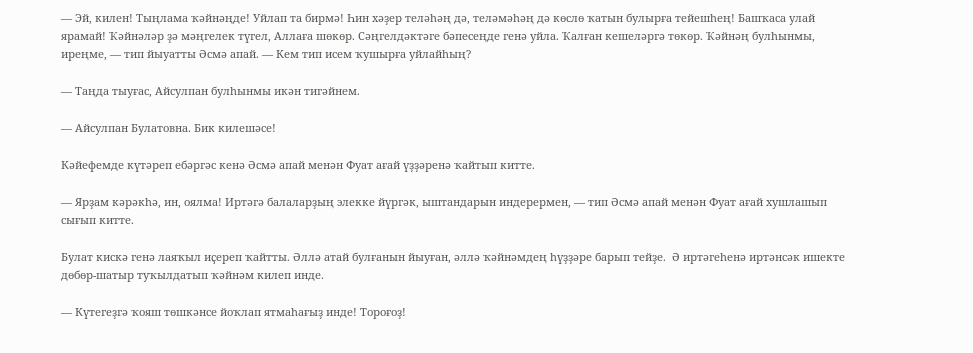— Эй, килен! Тыңлама ҡәйнәңде! Уйлап та бирмә! Һин хәҙер теләһәң дә, теләмәһәң дә көслө ҡатын булырға тейешһең! Башҡаса улай ярамай! Ҡәйнәләр ҙә мәңгелек түгел, Аллаға шөкөр. Сәңгелдәктәге бәпесеңде генә уйла. Ҡалған кешеләргә төкөр. Ҡәйнәң булһынмы, иреңме, — тип йыуатты Әсмә апай. — Кем тип исем ҡушырға уйлайһың?

— Таңда тыуғас, Айсулпан булһынмы икән тигәйнем.

— Айсулпан Булатовна. Бик килешәсе!

Кәйефемде күтәреп ебәргәс кенә Әсмә апай менән Фуат ағай үҙҙәренә ҡайтып китте.

— Ярҙам кәрәкһә, ин, оялма! Иртәгә балаларҙың элекке йүргәк, ыштандарын индерермен, — тип Әсмә апай менән Фуат ағай хушлашып сығып китте.

Булат кискә генә лаяҡыл иҫереп ҡайтты. Әллә атай булғанын йыуған, әллә ҡәйнәмдең һүҙҙәре барып тейҙе.  Ә иртәгеһенә иртәнсәк ишекте дөбөр-шатыр туҡылдатып ҡәйнәм килеп инде.

— Күтегеҙгә ҡояш төшкәнсе йоҡлап ятмаһағыҙ инде! Тороғоҙ!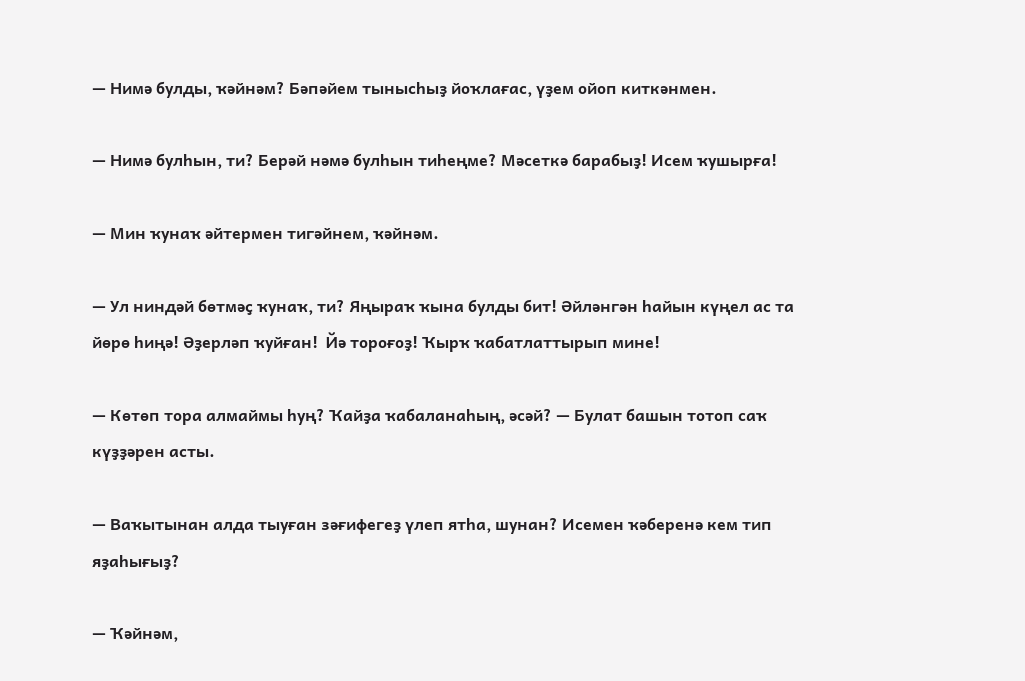— Нимә булды, ҡәйнәм? Бәпәйем тынысһыҙ йоҡлағас, үҙем ойоп киткәнмен.

— Нимә булһын, ти? Берәй нәмә булһын тиһеңме? Мәсеткә барабыҙ! Исем ҡушырға!

— Мин ҡунаҡ әйтермен тигәйнем, ҡәйнәм.

— Ул ниндәй бөтмәҫ ҡунаҡ, ти? Яңыраҡ ҡына булды бит! Әйләнгән һайын күңел ас та йөрө һиңә! Әҙерләп ҡуйған!  Йә тороғоҙ! Ҡырҡ ҡабатлаттырып мине!

— Көтөп тора алмаймы һуң? Ҡайҙа ҡабаланаһың, әсәй? — Булат башын тотоп саҡ күҙҙәрен асты.

— Ваҡытынан алда тыуған зәғифегеҙ үлеп ятһа, шунан? Исемен ҡәберенә кем тип яҙаһығыҙ?

— Ҡәйнәм,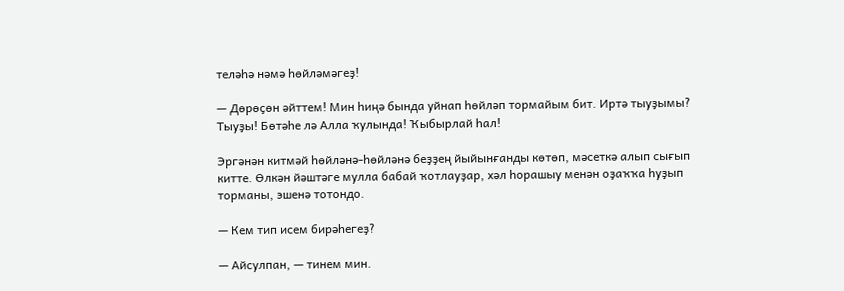теләһә нәмә һөйләмәгеҙ!

— Дөрөҫөн әйттем! Мин һиңә бында уйнап һөйләп тормайым бит. Иртә тыуҙымы? Тыуҙы! Бөтәһе лә Алла ҡулында! Ҡыбырлай һал!

Эргәнән китмәй һөйләнә-һөйләнә беҙҙең йыйынғанды көтөп, мәсеткә алып сығып китте. Өлкән йәштәге мулла бабай ҡотлауҙар, хәл һорашыу менән оҙаҡҡа һуҙып торманы, эшенә тотондо.

— Кем тип исем бирәһегеҙ?

— Айсулпан, — тинем мин.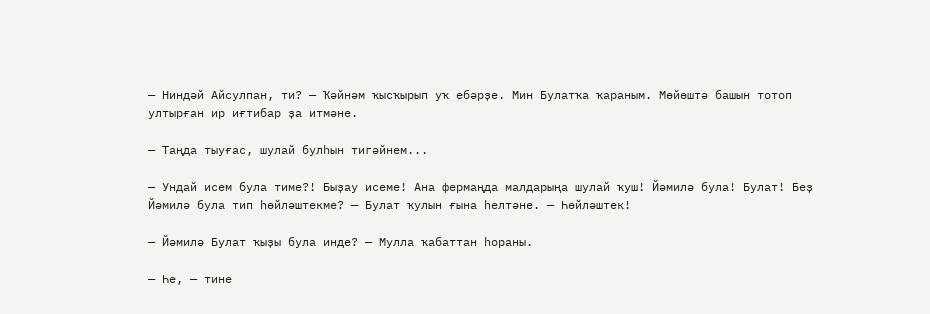— Ниндәй Айсулпан, ти? — Ҡәйнәм ҡысҡырып уҡ ебәрҙе. Мин Булатҡа ҡараным. Мөйөштә башын тотоп ултырған ир иғтибар ҙа итмәне.

— Таңда тыуғас, шулай булһын тигәйнем...

— Ундай исем була тиме?! Быҙау исеме! Ана фермаңда малдарыңа шулай ҡуш! Йәмилә була! Булат! Беҙ  Йәмилә була тип һөйләштекме? — Булат ҡулын ғына һелтәне. — Һөйләштек!

— Йәмилә Булат ҡыҙы була инде? — Мулла ҡабаттан һораны.

— Һе, — тине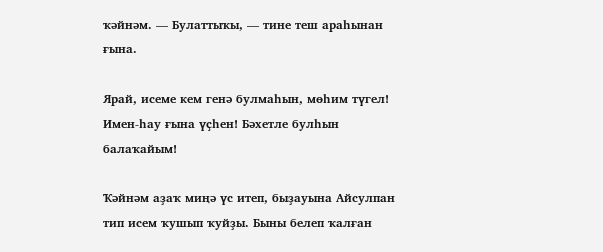ҡәйнәм. — Булаттыҡы, — тине теш араһынан ғына.

Ярай, исеме кем генә булмаһын, мөһим түгел! Имен-һау ғына үҫһен! Бәхетле булһын балаҡайым!

Ҡәйнәм аҙаҡ миңә үс итеп, быҙауына Айсулпан тип исем ҡушып ҡуйҙы. Быны белеп ҡалған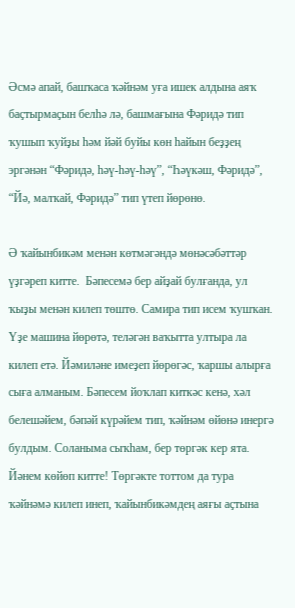Әсмә апай, башҡаса ҡәйнәм уға ишек алдына аяҡ баҫтырмаҫын белһә лә, башмағына Фәридә тип ҡушып ҡуйҙы һәм йәй буйы көн һайын беҙҙең эргәнән “Фәридә, һәү-һәү-һәү”, “Һәүкәш, Фәридә”, “Йә, малҡай, Фәридә” тип үтеп йөрөнө.

Ә ҡайынбикәм менән көтмәгәндә мөнәсәбәттәр үҙгәреп китте.  Бәпесемә бер айҙай булғанда, ул ҡыҙы менән килеп төштө. Самира тип исем ҡушҡан. Үҙе машина йөрөтә, теләгән ваҡытта ултыра ла килеп етә. Йәмиләне имеҙеп йөрөгәс, ҡаршы алырға сыға алманым. Бәпесем йоҡлап киткәс кенә, хәл белешәйем, бәпәй күрәйем тип, ҡәйнәм өйөнә инергә булдым. Соланыма сыҡһам, бер төргәк кер ята. Йәнем көйөп китте! Төргәкте тоттом да тура ҡәйнәмә килеп инеп, ҡайынбикәмдең аяғы аҫтына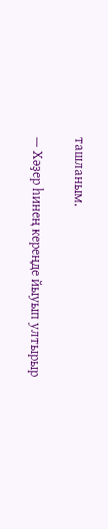ташланым.

— Хәҙер һинең кереңде йыуып ултырыр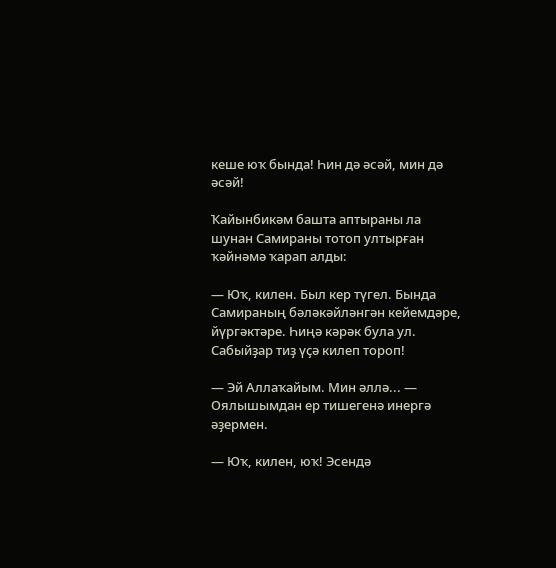кеше юҡ бында! Һин дә әсәй, мин дә әсәй!

Ҡайынбикәм башта аптыраны ла шунан Самираны тотоп ултырған ҡәйнәмә ҡарап алды:

— Юҡ, килен. Был кер түгел. Бында Самираның бәләкәйләнгән кейемдәре, йүргәктәре. Һиңә кәрәк була ул. Сабыйҙар тиҙ үҫә килеп тороп!

— Эй Аллаҡайым. Мин әллә... — Оялышымдан ер тишегенә инергә әҙермен.

— Юҡ, килен, юҡ! Эсендә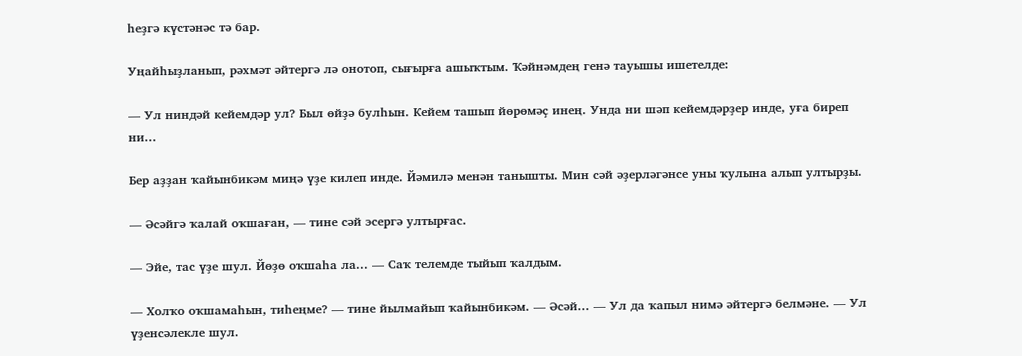һеҙгә күстәнәс тә бар.

Уңайһыҙланып, рәхмәт әйтергә лә онотоп, сығырға ашыҡтым. Ҡәйнәмдең генә тауышы ишетелде:

— Ул ниндәй кейемдәр ул? Был өйҙә булһын. Кейем ташып йөрөмәҫ инең. Унда ни шәп кейемдәрҙер инде, уға биреп ни...

Бер аҙҙан ҡайынбикәм миңә үҙе килеп инде. Йәмилә менән танышты. Мин сәй әҙерләгәнсе уны ҡулына алып ултырҙы.

— Әсәйгә ҡалай оҡшаған, — тине сәй эсергә ултырғас.

— Эйе, тас үҙе шул. Йөҙө оҡшаһа ла... — Саҡ телемде тыйып ҡалдым.

— Холҡо оҡшамаһын, тиһеңме? — тине йылмайып ҡайынбикәм. — Әсәй... — Ул да ҡапыл нимә әйтергә белмәне. — Ул үҙенсәлекле шул.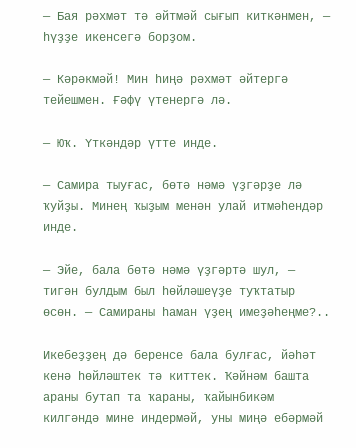— Бая рәхмәт тә әйтмәй сығып киткәнмен, — һүҙҙе икенсегә борҙом.

— Кәрәкмәй! Мин һиңә рәхмәт әйтергә тейешмен. Ғәфү үтенергә лә.

— Юҡ. Үткәндәр үтте инде.

— Самира тыуғас, бөтә нәмә үҙгәрҙе лә ҡуйҙы. Минең ҡыҙым менән улай итмәһендәр инде.

— Эйе, бала бөтә нәмә үҙгәртә шул, — тигән булдым был һөйләшеүҙе туҡтатыр өсөн. — Самираны һаман үҙең имеҙәһеңме?..

Икебеҙҙең дә беренсе бала булғас, йәһәт кенә һөйләштек тә киттек. Ҡәйнәм башта араны бутап та ҡараны, ҡайынбикәм килгәндә мине индермәй, уны миңә ебәрмәй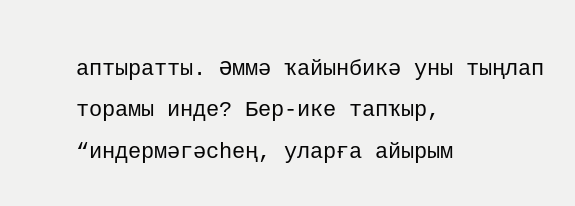аптыратты. Әммә ҡайынбикә уны тыңлап торамы инде? Бер-ике тапҡыр, “индермәгәсһең, уларға айырым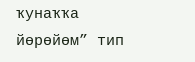ҡунаҡҡа йөрөйөм” тип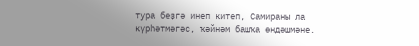тура беҙгә инеп китеп, Самираны ла күрһәтмәгәс, ҡәйнәм башҡа өндәшмәне.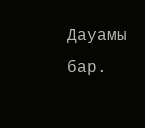Дауамы бар.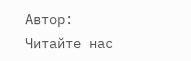Автор:
Читайте нас